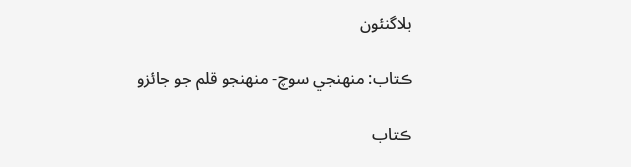بلاگنئون

ڪتاب: منهنجي سوچ- منهنجو قلم جو جائزو

ڪتاب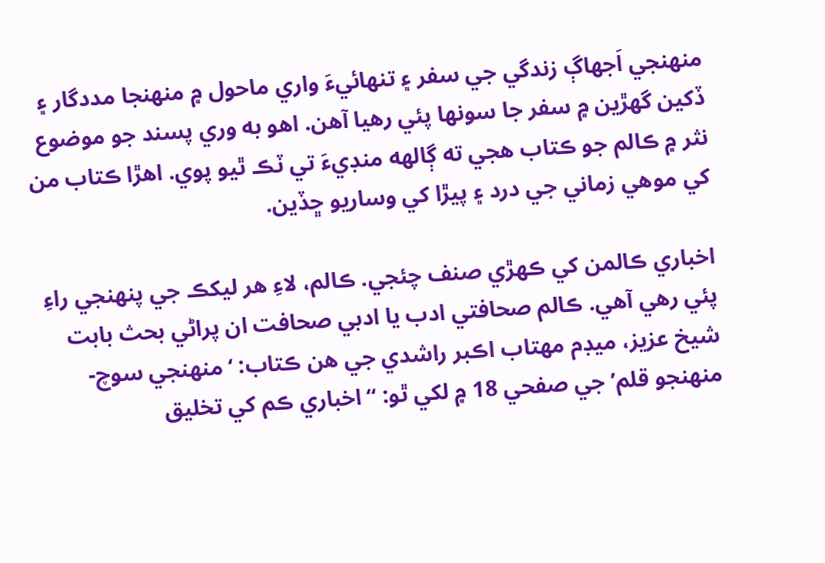منهنجي اَجھاڳ زندگي جي سفر ۽ تنهائيءَ واري ماحول ۾ منهنجا مددگار ۽ ڏکين گھڙين ۾ سفر جا سونها پئي رهيا آهن. اهو به وري پسند جو موضوع نثر ۾ ڪالم جو ڪتاب هجي ته ڳالهه منڊيءَ تي ٽڪ ٿيو پوي. اهڙا ڪتاب من کي موهي زماني جي درد ۽ پيڙا کي وساريو ڇڏين.

اخباري ڪالمن کي ڪهڙي صنف چئجي. ڪالم، لاءِ هر ليکڪ جي پنهنجي راءِ پئي رهي آهي. ڪالم صحافتي ادب يا ادبي صحافت ان پراڻي بحث بابت شيخ عزيز، ميڊم مهتاب اڪبر راشدي جي هن ڪتاب: ‘منهنجي سوچ- منهنجو قلم’ جي صفحي 18 ۾ لکي ٿو: “اخباري ڪم کي تخليق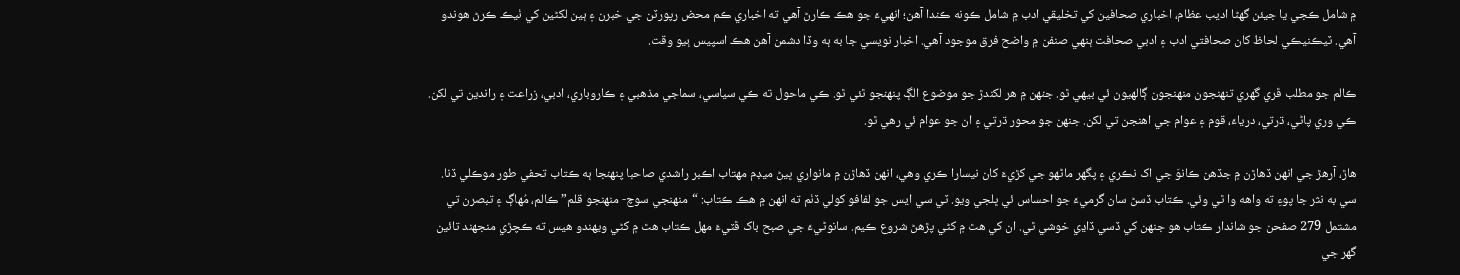۾ شامل ڪجي يا جيئن گھڻا اديب عظام، اخباري صحافين کي تخليقي ادب ۾ شامل ڪونه ڪندا آهن؛ انهيءَ جو هڪ ڪارڻ آهي ته اخباري ڪم محض رپورٽن جي خبرن ۽ ٻين لکڻين کي ٺيڪ ڪرڻ هوندو آهي. ٽيڪنيڪي لحاظ کان صحافتي ادب ۽ ادبي صحافت ٻنهي صنفن ۾ واضح فرق موجود آهي. اخبار نويسي جا به ٻه وڏا دشمن آهن هڪ اسپيس ٻيو وقت.

ڪالم جو مطلب ڦري گھري تنهنجون منهنجون ڳالهيون ئي بيهي ٿو. جنهن ۾ هر لکندڙ جو موضوع الڳ پنهنجو ٿئي ٿو. ڪي ماحول ته ڪي سياسي، سماجي مذهبي ۽ ڪاروباري، ادبي، زراعت ۽ راندين تي لکن. ڪي وري پاڻي، ڌرتي، درياءَ، قوم ۽ عوام جي اهنجن تي لکن. جنهن جو محور ڌرتي ۽ ان جو عوام ئي رهي ٿو.

هاڙ، آرهڙ جي انهن ڏهاڙن ۾ جڏهن ڪانوَ جي اک نڪري ۽ پگهر ماڻهو جي کڙيءَ کان نيسارا ڪري وهي، انهن ڏهاڙن ۾ مانواري ڀيڻ ميڊم مهتاب اڪبر راشدي صاحبا پنهنجا ٻه ڪتاب تحفي طور موڪلي ڏنا. سي به نثر جا پوءِ ته واهه وا ٿي وئي. ڪتاب ڏسڻ سان گرميءَ جو احساس ئي ڀلجي ويو. ٽي سي ايس جو لفافو کولي ڏٺم ته انهن ۾ هڪ ڪتاب: “منهنجي سوچ- منهنجو قلم” ڪالم، مُهاڳ ۽ تبصرن تي مشتمل 279 صفحن جو شاندار ڪتاب هو جنهن کي ڏسي ڏاڍي خوشي ٿي. ان کي هٿ ۾ کڻي پڙهڻ شروع ڪيم. سانوڻيءَ جي صبح باک ڦٽيءَ مهل ڪتاب هٿ ۾ کڻي ويهندو هيس ته ڪچڙي منجھند تائين گھر جي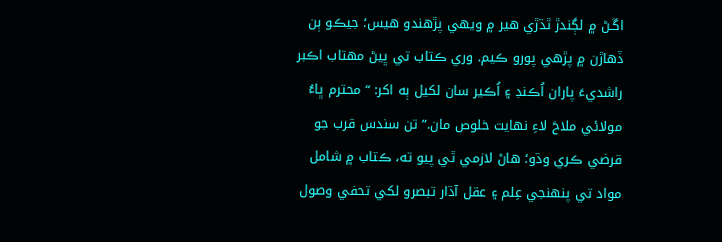اڱـڻ ۾ لڳندڙ ٿڌڙي هير ۾ ويهي پڙهندو هيس؛ جيڪو ٻن ڏهاڙن ۾ پڙهي پورو ڪيم. وري ڪتاب تي ڀيڻ مهتاب اڪبر راشديءَ پاران اُڪنڊ ۽ اُڪير سان لکيل ٻه اکر: “محترم ڀاءُ مولائي ملاحَ لاءِ نهايت خلوص مان.” تن سندس قرب جو قرضي ڪري وڌو؛ هاڻ لازمي ٿي پيو ته، ڪتاب ۾ شامل مواد تي پنهنجي عِلم ۽ عقل آڌار تبصرو لکي تحفي وصول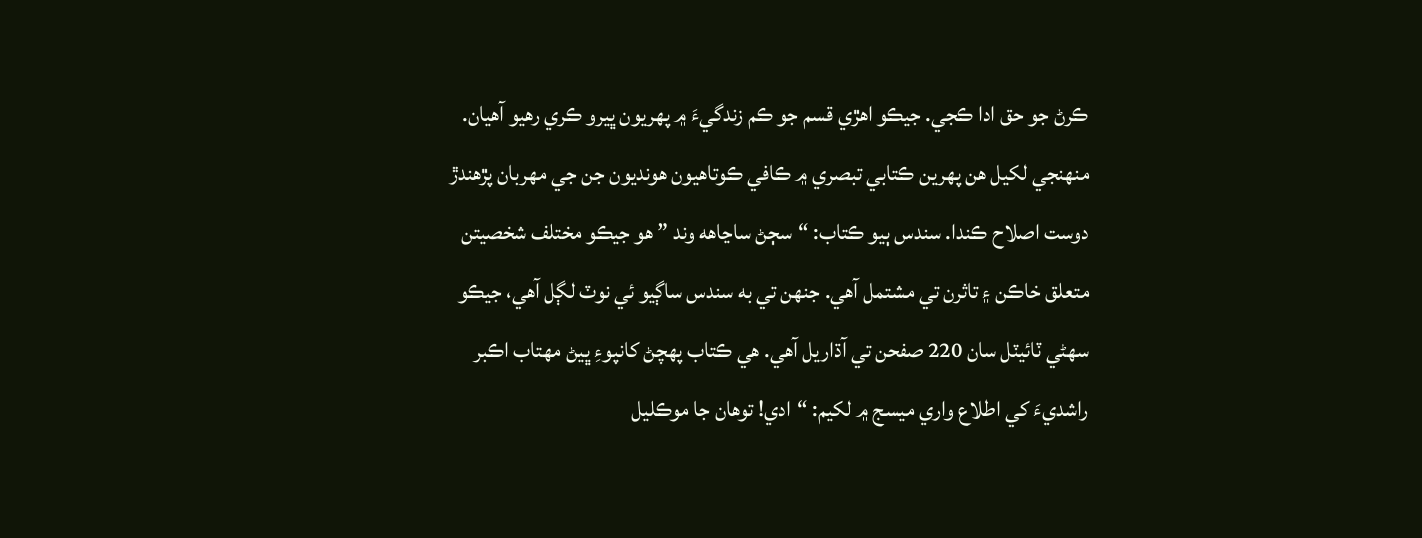ڪرڻ جو حق ادا ڪجي. جيڪو اهڙي قسم جو ڪم زندگيءَ ۾ پهريون ڀيرو ڪري رهيو آهيان. منهنجي لکيل هن پهرين ڪتابي تبصري ۾ ڪافي ڪوتاهيون هونديون جن جي مهربان پڙهندڙ دوست اصلاح ڪندا. سندس ٻيو ڪتاب: “سڄڻ ساڃاهه وند ” هو جيڪو مختلف شخصيتن متعلق خاڪن ۽ تاثرن تي مشتمل آهي. جنهن تي به سندس ساڳيو ئي نوٽ لڳل آهي، جيڪو سهڻي ٽائيٽل سان 220 صفحن تي آڌاريل آهي. هي ڪتاب پهچڻ کانپوءِ ڀيڻ مهتاب اڪبر راشديءَ کي اطلاع واري ميسج ۾ لکيم: “ادي! توهان جا موڪليل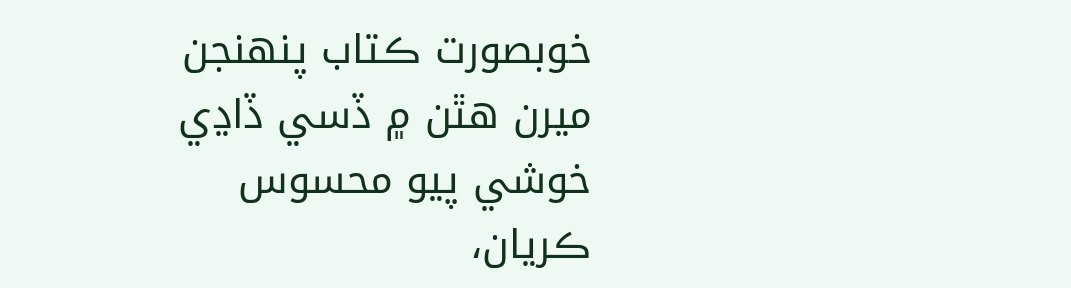خوبصورت ڪتاب پنهنجن ميرن هٿن ۾ ڏسي ڏاڍي خوشي پيو محسوس  ڪريان،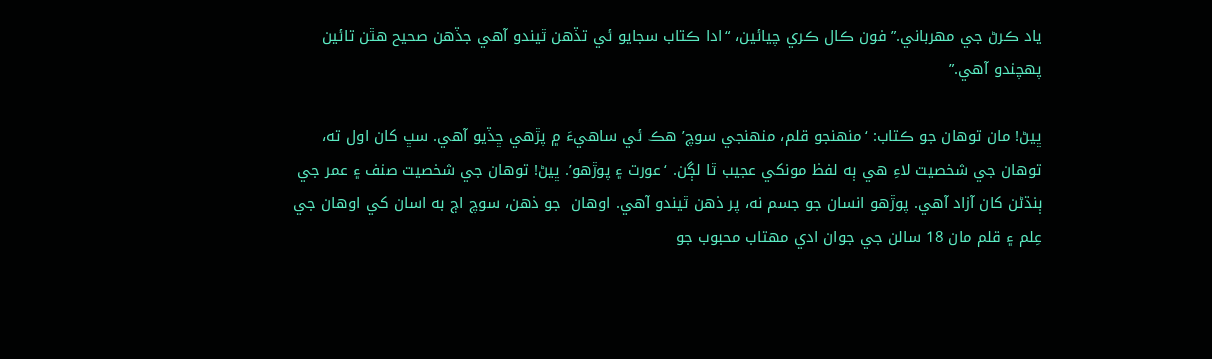ياد ڪرڻ جي مهرباني.” فون ڪال ڪري چيائين، “ادا ڪتاب سجايو ئي تڏهن ٿيندو آهي جڏهن صحيح هٿن تائين پهچندو آهي.”

ڀيڻ! مان توهان جو ڪتاب: ‘منهنجو قلم، منهنجي سوچ’ هڪ ئي ساهيءَ ۾ پڙهي ڇڏيو آهي. سڀ کان اول ته، توهان جي شخصيت لاءِ هي ٻه لفظ مونکي عجيب ٿا لڳن. ‘عورت ۽ پوڙهو’. ڀيڻ! توهان جي شخصيت صنف ۽ عمر جي ٻنڌڻن کان آزاد آهي. پوڙهو انسان جو جسم نه، پر ذهن ٿيندو آهي. اوهان  جو ذهن، سوچ اڄ به اسان کي اوهان جي عِلم ۽ قلم مان 18 سالن جي جوان ادي مهتاب محبوب جو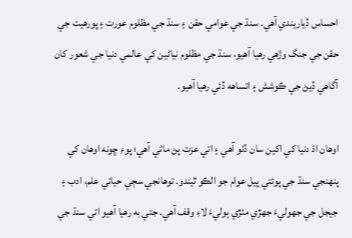احساس ڏياريندي آهي. سنڌ جي عوامي حقن ۽ سنڌ جي مظلوم عورت ۽ پورهيت جي حقن جي جنگ وڙهي رهيا آهيو، سنڌ جي مظلوم نياڻين کي عالمي دنيا جي شعور کان آگاهي ڏيڻ جي ڪوشش ۽ اتساهه ڏئي رهيا آهيو.

اوهان اڌ دنيا کي اکين سان ڏٺو آهي ۽ اتي عزت پڻ ماڻي آهي؛ پوءِ ڇونه اوهان کي پنهنجي سنڌ جي پوئتي پيل عوام جو الڪو ٿيندو. توهانجي سڄي حياتي علم، ادب ۽ جيجل جي جھوليءَ جهڙي مٺڙي ٻوليءَ لاءِ وقف آهي. جتي به رهيا آهيو اتي سنڌ جي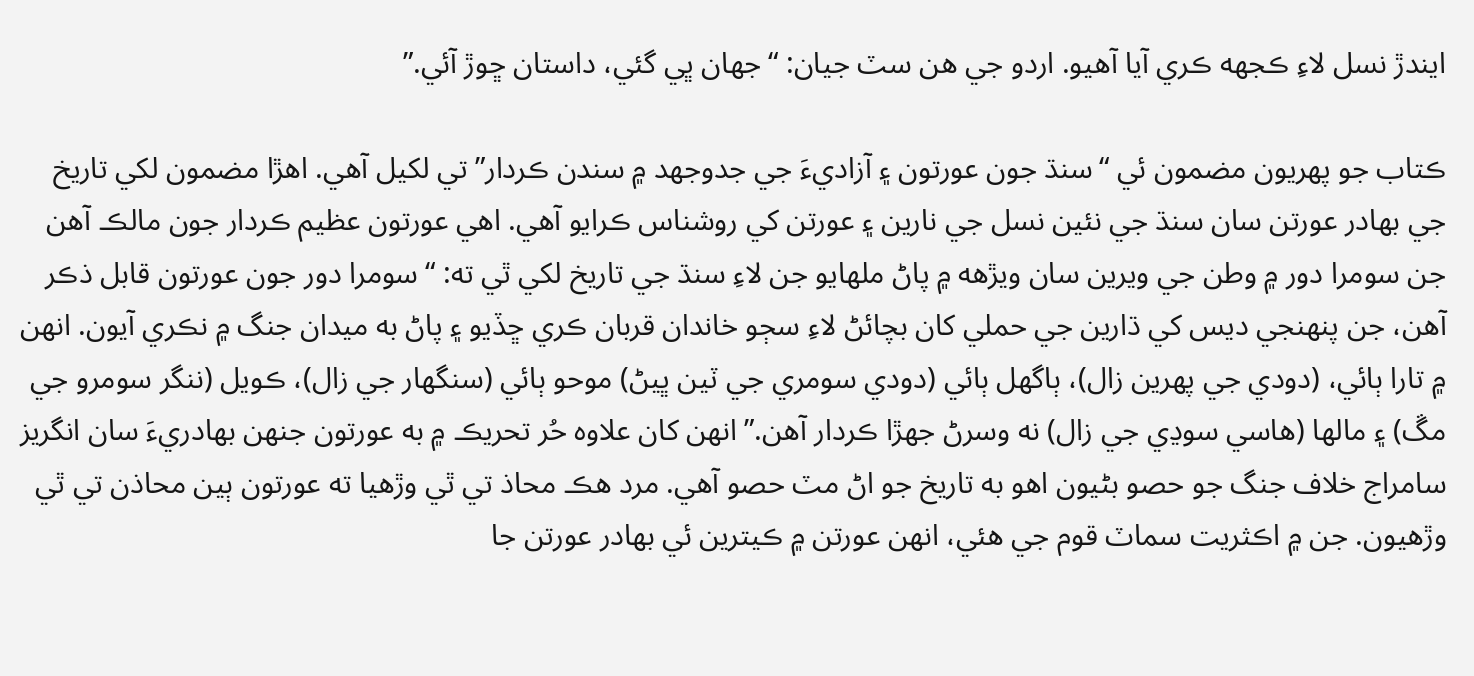ايندڙ نسل لاءِ ڪجهه ڪري آيا آهيو. اردو جي هن سٽ جيان: “جهان ڀي گئي، داستان ڇوڙ آئي.”

ڪتاب جو پهريون مضمون ئي “سنڌ جون عورتون ۽ آزاديءَ جي جدوجهد ۾ سندن ڪردار” تي لکيل آهي. اهڙا مضمون لکي تاريخ جي بهادر عورتن سان سنڌ جي نئين نسل جي نارين ۽ عورتن کي روشناس ڪرايو آهي. اهي عورتون عظيم ڪردار جون مالڪ آهن جن سومرا دور ۾ وطن جي ويرين سان ويڙهه ۾ پاڻ ملهايو جن لاءِ سنڌ جي تاريخ لکي ٿي ته: “سومرا دور جون عورتون قابل ذڪر آهن، جن پنهنجي ديس کي ڌارين جي حملي کان بچائڻ لاءِ سڄو خاندان قربان ڪري ڇڏيو ۽ پاڻ به ميدان جنگ ۾ نڪري آيون. انهن ۾ تارا ٻائي، (دودي جي پهرين زال)، ٻاگھل ٻائي (دودي سومري جي ٽين ڀيڻ) موحو ٻائي (سنگھار جي زال)، ڪويل (ننگر سومرو جي مڱ) ۽ مالها (هاسي سوڍي جي زال) نه وسرڻ جهڙا ڪردار آهن.” انهن کان علاوه حُر تحريڪ ۾ به عورتون جنهن بهادريءَ سان انگريز سامراج خلاف جنگ جو حصو بڻيون اهو به تاريخ جو اڻ مٽ حصو آهي. مرد هڪ محاذ تي ٿي وڙهيا ته عورتون ٻين محاذن تي ٿي وڙهيون. جن ۾ اڪثريت سماٽ قوم جي هئي، انهن عورتن ۾ ڪيترين ئي بهادر عورتن جا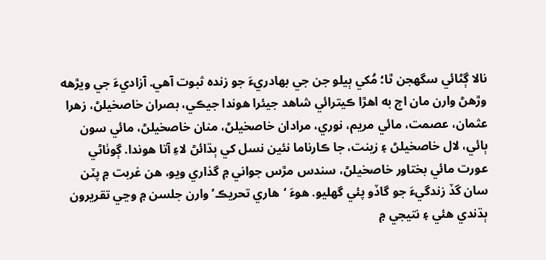نالا ڳڻائي سگھجن ٿا؛ مُکي ٻيلو جن جي بهادريءَ جو زنده ثبوت آهي. آزاديءَ جي ويڙهه وڙهڻ وارن مان اڄ به اهڙا ڪيترائي شاهد جيئرا هوندا جيڪي، بصران خاصخيلڻ، زهرا عثمان، عصمت، مائي مريم، نوري، مرادان خاصخيلڻ، منان خاصخيلڻ، مائي سون ٻائي، لال خاصخيلڻ ۽ زينت، جا ڪارناما نئين نسل کي ٻڌائڻ لاءِ آتا هوندا. ڳوٺاڻي عورت مائي بختاور خاصخيلڻ، سندس مڙس جواني ۾ گذاري ويو، هن غربت ۾ پٽن سان گڏ زندگيءَ جو گاڏو پئي گهليو. هوءَ ‘هاري تحريڪ’ وارن جلسن ۾ وڃي تقريرون ٻڌندي هئي ۽ نتيجي ۾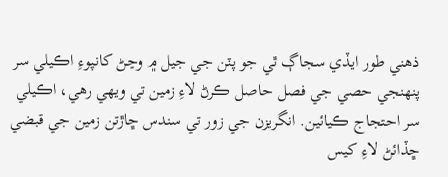ذهني طور ايڏي سجاڳ ٿي جو پٽن جي جيل ۾ وڃڻ کانپوءِ اڪيلي سر پنهنجي حصي جي فصل حاصل ڪرڻ لاءِ زمين تي ويهي رهي، اڪيلي سر احتجاج ڪيائين. انگريزن جي زور تي سندس ڇاڙتن زمين جي قبضي ڇڏائڻ لاءِ کيس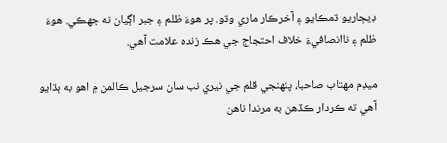ڊيڄاريو ڌمڪايو ۽ آخرڪار ماري وڌو. پر هوءَ ظلم ۽ جبر اڳيان نه جھڪي. هوءَ ظلم ۽ ناانصافيءَ خلاف احتجاج جي هڪ زنده علامت آهي.

ميڊم مهتاب صاحبا، پنهنجي قلم جي نيري نب سان سرجيل ڪالمن ۾ اهو به ٻڌايو آهي ته ڪردار ڪڏهن به مرندا ناهن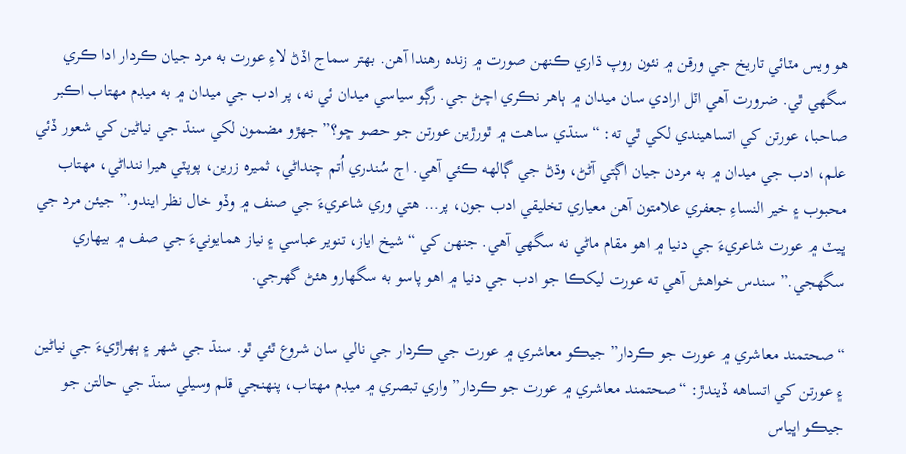هو ويس مٽائي تاريخ جي ورقن ۾ نئون روپ ڌاري ڪنهن صورت ۾ زنده رهندا آهن. بهتر سماج اڏڻ لاءِ عورت به مرد جيان ڪردار ادا ڪري سگھي ٿي. ضرورت آهي اٽل ارادي سان ميدان ۾ ٻاهر نڪري اچڻ جي. رڳو سياسي ميدان ئي نه، پر ادب جي ميدان ۾ به ميڊم مهتاب اڪبر صاحبا، عورتن کي اتساهيندي لکي ٿي ته: “سنڌي ساهت ۾ ٿورڙين عورتن جو حصو ڇو؟” جهڙو مضمون لکي سنڌ جي نياڻين کي شعور ڏئي علم، ادب جي ميدان ۾ به مردن جيان اڳتي آڻڻ، وڌڻ جي ڳالهه ڪئي آهي. اڄ سُندري اُتم چنداڻي، ثميره زرين، پوپٽي هيرا ننداڻي، مهتاب محبوب ۽ خير النساءِ جعفري علامتون آهن معياري تخليقي ادب جون، پر… هتي وري شاعريءَ جي صنف ۾ وڏو خال نظر ايندو.” جيئن مرد جي ڀيٽ ۾ عورت شاعريءَ جي دنيا ۾ اهو مقام ماڻي نه سگھي آهي. جنهن کي “شيخ اياز، تنوير عباسي ۽ نياز همايونيءَ جي صف ۾ بيهاري سگھجي.” سندس خواهش آهي ته عورت ليکڪا جو ادب جي دنيا ۾ اهو پاسو به سگھارو هئڻ گھرجي.

“صحتمند معاشري ۾ عورت جو ڪردار” جيڪو معاشري ۾ عورت جي ڪردار جي نالي سان شروع ٿئي ٿو. سنڌ جي شهر ۽ ٻهراڙيءَ جي نياڻين ۽ عورتن کي اتساهه ڏيندڙ: “صحتمند معاشري ۾ عورت جو ڪردار” واري تبصري ۾ ميڊم مهتاب، پنهنجي قلم وسيلي سنڌ جي حالتن جو جيڪو اڀياس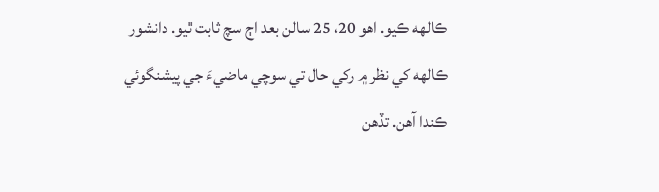ڪالهه ڪيو. اهو 20، 25 سالن بعد اڄ سچ ثابت ٿيو. دانشور ڪالهه کي نظر ۾ رکي حال تي سوچي ماضيءَ جي پيشنگوئي ڪندا آهن. تڏهن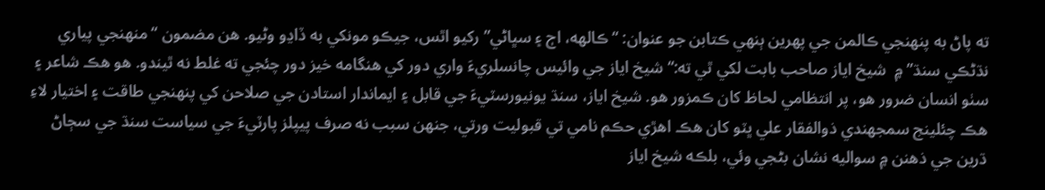ته پاڻ به پنهنجي ڪالمن جي پهرين ٻنهي ڪتابن جو عنوان: “ڪالهه، اڄ ۽ سڀاڻي” رکيو اٿس، جيڪو مونکي به ڏاڍو وڻيو. هن مضمون “منهنجي پياري نڌڻڪي سنڌ” ۾  شيخ اياز صاحب بابت لکي ٿي ته:“شيخ اياز جي وائيس چانسلريءَ واري دور کي هنگامه خيز دور چئجي ته غلط نه ٿيندو. هو هڪ شاعر ۽ سٺو انسان ضرور هو، پر انتظامي لحاظ کان ڪمزور هو. شيخ اياز، سنڌ يونيورسٽيءَ جي قابل ۽ ايماندار استادن جي صلاحن کي پنهنجي طاقت ۽ اختيار لاءِ هڪ چئلينج سمجھندي ذوالفقار علي ڀٽو کان هڪ اهڙي حڪم نامي تي قبوليت ورتي، جنهن سبب نه صرف پيپلز پارٽيءَ جي سياست سنڌ جي سڄاڻ ڌرين جي ذهنن ۾ سواليه نشان بڻجي وئي، بلڪه شيخ اياز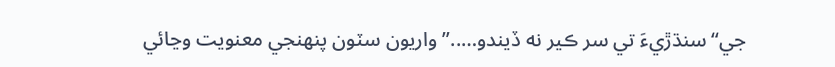جي“سنڌڙيءَ تي سر ڪير نه ڏيندو…..” واريون سٽون پنهنجي معنويت وڃائي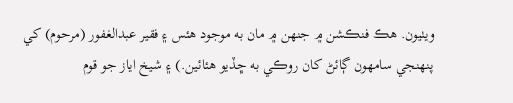ويٺيون. هڪ فنڪشن ۾ جنهن ۾ مان به موجود هئس ۽ فقير عبدالغفور (مرحوم) کي پنهنجي سامهون ڳائڻ کان روڪي به ڇڏيو هئائين.) ۽ شيخ اياز جو قوم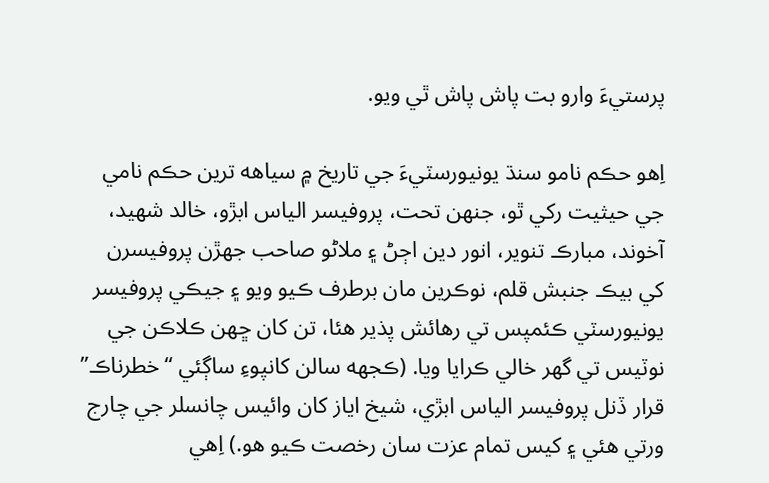پرستيءَ وارو بت پاش پاش ٿي ويو.

اِهو حڪم نامو سنڌ يونيورسٽيءَ جي تاريخ ۾ سياهه ترين حڪم نامي جي حيثيت رکي ٿو، جنهن تحت، پروفيسر الياس ابڙو، خالد شهيد،  آخوند، مبارڪ تنوير، انور دين اڄڻ ۽ ملاڻو صاحب جهڙن پروفيسرن کي بيڪ جنبش قلم، نوڪرين مان برطرف ڪيو ويو ۽ جيڪي پروفيسر يونيورسٽي ڪئمپس تي رهائش پذير هئا، تن کان ڇهن ڪلاڪن جي نوٽيس تي گھر خالي ڪرايا ويا. (ڪجھه سالن کانپوءِ ساڳئي “خطرناڪ” قرار ڏنل پروفيسر الياس ابڙي، شيخ اياز کان وائيس چانسلر جي چارج ورتي هئي ۽ کيس تمام عزت سان رخصت ڪيو هو.) اِهي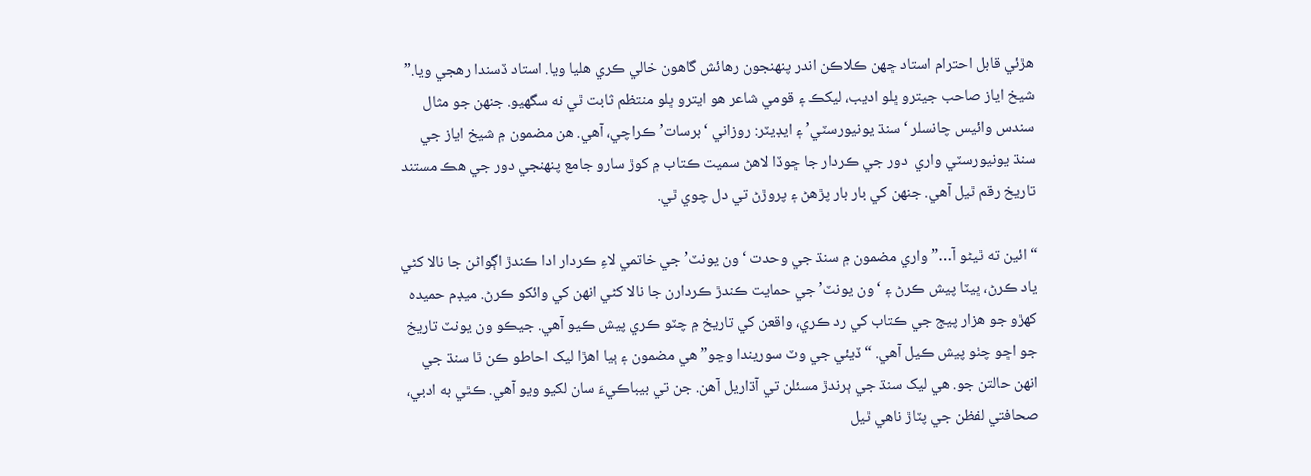هڙئي قابل احترام استاد ڇهن ڪلاڪن اندر پنهنجون رهائش گاهون خالي ڪري هليا ويا. استاد ڏسندا رهجي ويا.”  شيخ اياز صاحب جيترو ڀلو اديب، ليکڪ ۽ قومي شاعر هو ايترو ڀلو منتظم ثابت ٿي نه سگھيو. جنهن جو مثال سندس وائيس چانسلر ‘سنڌ يونيورسٽي’ ۽ ايڊيٽر: روزاني ‘برسات’ ڪراچي، آهي. هن مضمون ۾ شيخ اياز جي سنڌ يونيورسٽي واري  دور جي ڪردار جا ڇوڏا لاهڻ سميت ڪتاب ۾ کوڙ سارو جامع پنهنجي دور جي هڪ مستند تاريخ رقم ٿيل آهي. جنهن کي بار بار پڙهڻ ۽ پروڙڻ تي دل چوي ٿي.

“ائين ته ٿيڻو آ…” واري مضمون ۾ سنڌ جي وحدت ‘ون يونٽ’ جي خاتمي لاءِ ڪردار ادا ڪندڙ اڳواڻن جا نالا کڻي ياد ڪرڻ، ڀيٽا پيش ڪرڻ ۽ ‘ون يونٽ’ جي حمايت ڪندڙ ڪردارن جا نالا کڻي انهن کي وائکو ڪرڻ. ميڊم حميده کهڙو جو هزار پيج جي ڪتاب کي رد ڪري، واقعن کي تاريخ ۾ چٽو ڪري پيش ڪيو آهي. جيڪو ون يونٽ تاريخ جو اڇو چٺو پيش ڪيل آهي. “ڏيئي جي وٽ سوريندا وڃو” هي مضمون ۽ ٻيا اهڙا ليک احاطو ڪن ٿا سنڌ جي انهن حالتن جو. هي ليک سنڌ جي ٻرندڙ مسئلن تي آڌاريل آهن. جن تي بيباڪيءَ سان لکيو ويو آهي. ڪٿي به ادبي، صحافتي لفظن جي پٽاڙ ناهي ٿيل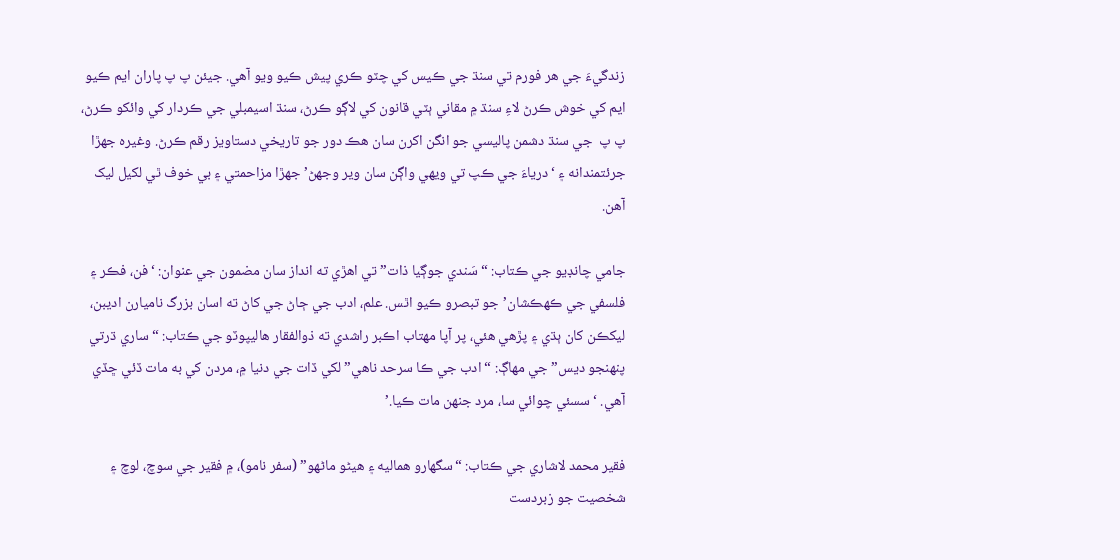زندگيءَ جي هر فورم تي سنڌ جي ڪيس کي چٽو ڪري پيش ڪيو ويو آهي. جيئن پ پ پاران ايم ڪيو ايم کي خوش ڪرڻ لاءِ سنڌ ۾ مقاني ٻٽي قانون کي لاڳو ڪرڻ، سنڌ اسيمبلي جي ڪردار کي وائکو ڪرڻ، پ پ  جي سنڌ دشمن پاليسي جو انگن اکرن سان هڪ دور جو تاريخي دستاويز رقم ڪرڻ. وغيره جهڙا جرئتمندانه ۽ ‘درياءَ جي ڪپ تي ويهي واڳن سان وير وجھڻ’ جهڙا مزاحمتي ۽ بي خوف ٿي لکيل ليک آهن.

جامي چانڊيو جي ڪتاب: “سَندي جوڳيا ذات” تي اهڙي ته انداز سان مضمون جي عنوان: ‘فن، فڪر ۽ فلسفي جي ڪهڪشان’جو تبصرو ڪيو اٿس. علم، ادب جي ڄاڻ جي کاڻ ته اسان بزرگ ناميارن اديبن، ليکڪن کان ٻڌي ۽ پڙھي ھئي، پر آپا مھتاب اڪبر راشدي ته ذوالفقار ھاليپوٽو جي ڪتاب: “ساري ڌرتي پنھنجو ديس” جي مھاڳ: “ادب جي ڪا سرحد ناھي” لکي ڏات جي دنيا ۾، مردن کي به مات ڏئي ڇڏي آھي. ‘سسئي چوائي سا، مرد جنھن مات ڪيا.’

فقير محمد لاشاري جي ڪتاب: “سگھارو ھماليه ۽ ھيڻو ماڻھو” (سفر نامو)، ۾ فقير جي سوچ، لوچ ۽ شخصيت جو زبردست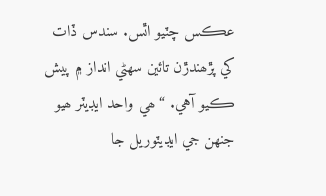عڪس چٽيو اٿس. سندس ڏات کي پڙھندڙن تائين سھڻي انداز ۾ پيش ڪيو آهي. “ھي واحد ايڊيٽر ھيو جنھن جي ايڊيٽوريل جا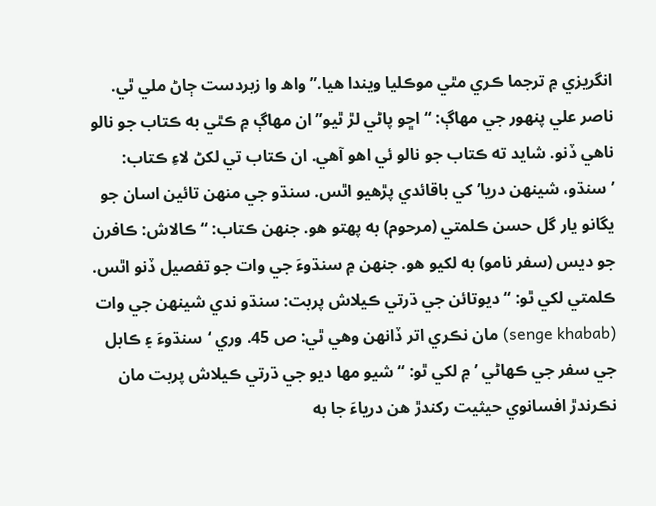انگريزي ۾ ترجما ڪري مٿي موڪليا ويندا ھيا.” واھ وا زبردست ڄاڻ ملي ٿي. ناصر علي پنھور جي مھاڳ: “اڇو پاڻي لڙ ٿيو” ان مهاڳ ۾ ڪٿي به ڪتاب جو نالو ناھي ڏنو. شايد ته ڪتاب جو نالو ئي اھو آھي. ان ڪتاب تي لکڻ لاءِ ڪتاب: ’سنڌو، شينھن دريا’ کي باقائدي پڙھيو اٿس. سنڌو جي منھن تائين اسان جو يگانو يار گل حسن ڪلمتي (مرحوم) به پهتو ھو. جنھن ڪتاب: “ڪالاش: ڪافرن جو ديس (سفر نامو) به لکيو ھو. جنھن ۾ سنڌوءَ جي وات جو تفصيل ڏنو اٿس. ڪلمتي لکي ٿو: “ديوتائن جي ڌرتي ڪيلاش پربت: سنڌو ندي شينهن جي وات (senge khabab) مان نڪري اتر ڏانهن وهي ٿي: ص 45. وري ‘سنڌوءَ ۽ ڪابل جي سفر جي ڪهاڻي ’ ۾ لکي ٿو: “شيو مها ديو جي ڌرتي ڪيلاش پربت مان نڪرندڙ افسانوي حيثيت رکندڙ هن درياءَ جا به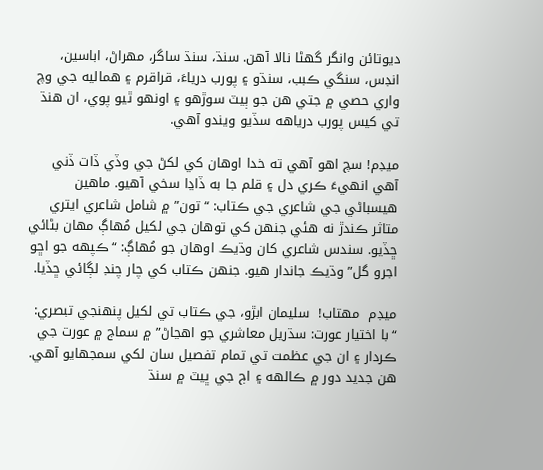ديوتائن وانگر گھڻا نالا آهن. سنڌ، سنڌ ساگر، مهراڻ، اباسين، انڊس، سنگي ڪبب، سنڌو ۽ پورب درياءَ، قراقرم ۽ هماليه جي وچ واري حصي ۾ جتي هن جو ٻيٽ سوڙهو ۽ اونهو ٿيو پوي، ان هنڌ تي کيس پورب درياهه سڏيو ويندو آهي.

ميڊم! سچ اھو آھي ته خدا اوھان کي لکڻ جي وڏي ڏات ڏني آھي انھيءَ ڪري دل ۽ قلم جا به ڏاڍا سخي آھيو. ماھين ھيسباڻي جي شاعري جي ڪتاب: “تون” ۾ شامل شاعري ايتري متاثر ڪندڙ نه هئي جنهن کي توهان جي لکيل مُهاڳ مهان بڻائي ڇڏيو. سندس شاعري کان وڌيڪ اوھان جو مُھاڳ: “ڪپھه جو اڇو اجرو گل” وڌيڪ جاندار ھيو. جنهن ڪتاب کي چار چنڊ لڳائي ڇڏيا.

ميڊم  مهتاب!  سليمان ابڙو، جي ڪتاب تي لکيل پنهنجي تبصري: “با اختيار عورت: سڌريل معاشري جو اهڃاڻ” ۾ سماج ۾ عورت جي ڪردار ۽ ان جي عظمت تي تمام تفصيل سان لکي سمجھايو آهي. هن جديد دور ۾ ڪالهه ۽ اڄ جي ڀيٽ ۾ سنڌ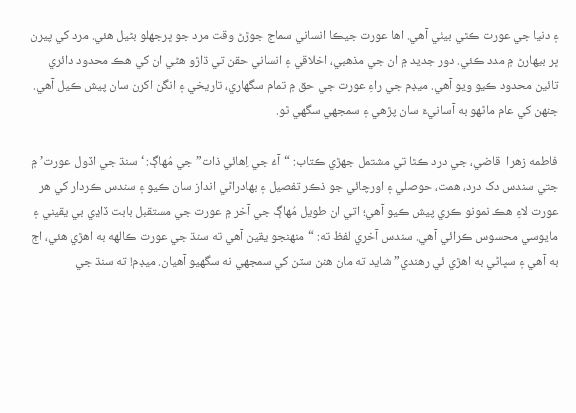۽ دنيا جي عورت ڪٿي بيٺي آهي. اها عورت جيڪا انساني سماج جوڙڻ وقت مرد جو ڀرجھلو بڻيل هئي. مرد کي پيرن ڀر بيهارڻ ۾ مدد ڪئي. دور جديد ۾ ان جي مذهبي، اخلاقي ۽ انساني حقن تي ڌاڙو هڻي ان کي هڪ محدود دائري تائين محدود ڪيو ويو آهي. ميڊم جي راءِ عورت جي حق ۾ تمام سگهاري، تاريخي ۽ انگن اکرن سان پيش ڪيل آهي. جنهن کي عام ماڻهو به آسانيءَ سان پڙهي ۽ سمجھي سگھي ٿو.

فاطمه زهرا  قاضي، جي درد ڪٿا تي مشتمل جهڙي ڪتاب: “آءُ جي اِهائي ذات” جي مُهاڳ: ‘سنڌ جي اڏول عورت’ ۾  جتي سندس دک درد، همت، حوصلي ۽ اورچائي جو ذڪر تفصيل ۽ بهادراڻي انداز سان ڪيو ۽ سندس ڪردار کي هر عورت لاءِ هڪ نمونو ڪري پيش ڪيو آهي؛ اتي ان طويل مُهاڳ جي آخر ۾ عورت جي مستقبل بابت ڏاڍي بي يقيني ۽ مايوسي محسوس ڪرائي آهي. سندس آخري لفظ ته: “منهنجو يقين آهي ته سنڌ جي عورت ڪالهه به اهڙي هئي، اڄ به آهي ۽ سڀاڻي به اهڙي ئي رهندي” شايد ته مان هنن سٽن کي سمجھي نه سگھيو آهيان. ميڊم! ته سنڌ جي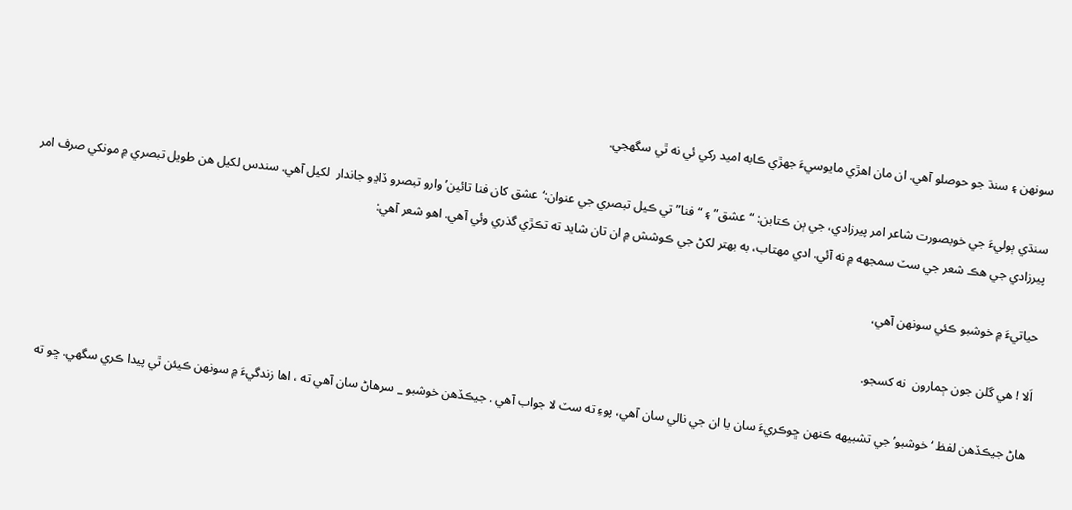سونهن ۽ سنڌ جو حوصلو آهي. ان مان اهڙي مايوسيءَ جهڙي ڪابه اميد رکي ئي نه ٿي سگھجي.

سنڌي ٻوليءَ جي خوبصورت شاعر امر پيرزادي، جي ٻن ڪتابن: “عشق” ۽ “ فنا” تي ڪيل تبصري جي عنوان:‘عشق کان فنا تائين’ وارو تبصرو ڏاڍو جاندار  لکيل آهي. سندس لکيل هن طويل تبصري ۾ مونکي صرف امر پيرزادي جي هڪ شعر جي سٽ سمجھه ۾ نه آئي. ادي مهتاب، به بهتر لکڻ جي ڪوشش ۾ ان تان شايد ته تڪڙي گذري وئي آهي. اهو شعر آهي:

حياتيءَ ۾ خوشبو ڪئي سونهن آهي،

اَلا ! هي گلن جون ڄمارون  نه کسجو.

هاڻ جيڪڏهن لفظ ‘خوشبو’ جي تشبيهه ڪنهن ڇوڪريءَ سان يا ان جي نالي سان آهي، پوءِ ته سٽ لا جواب آهي . جيڪڏهن خوشبو _ سرهاڻ سان آهي ته ، اها زندگيءَ ۾ سونهن ڪيئن ٿي پيدا ڪري سگھي. ڇو ته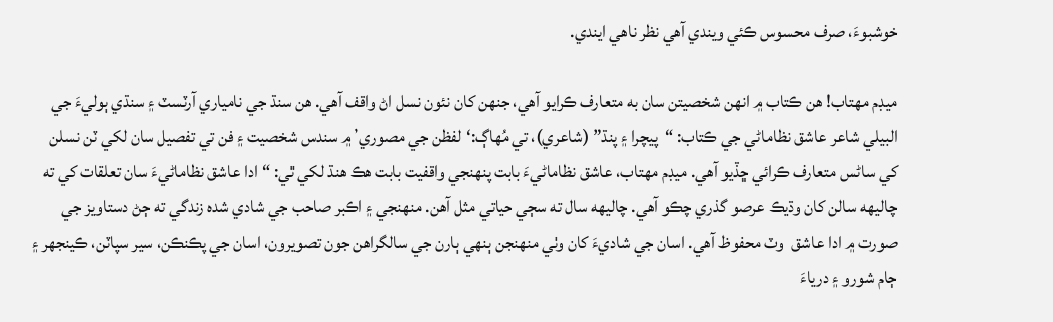خوشبوءَ، صرف محسوس ڪئي ويندي آهي نظر ناهي ايندي.

ميڊم مهتاب! هن ڪتاب ۾ انهن شخصيتن سان به متعارف ڪرايو آهي، جنهن کان نئون نسل اڻ واقف آهي. هن سنڌ جي نامياري آرٽسٽ ۽ سنڌي ٻوليءَ جي البيلي شاعر عاشق نظاماڻي جي ڪتاب: “پيچرا ۽ پنڌ” (شاعري)، تي مُهاڳ:‘لفظن جي مصوري’ ۾ سندس شخصيت ۽ فن تي تفصيل سان لکي ٽن نسلن کي ساڻس متعارف ڪرائي ڇڏيو آهي. ميڊم مهتاب، عاشق نظاماڻيءَ بابت پنهنجي واقفيت بابت هڪ هنڌ لکي ٿي: “ادا عاشق نظاماڻيءَ سان تعلقات کي ته چاليهه سالن کان وڌيڪ عرصو گذري چڪو آهي. چاليهه سال ته سڄي حياتي مثل آهن. منهنجي ۽ اڪبر صاحب جي شادي شده زندگي ته ڄڻ دستاويز جي صورت ۾ ادا عاشق  وٽ محفوظ آهي. اسان جي شاديءَ کان وٺي منهنجن ٻنهي ٻارن جي سالگراهن جون تصويرون، اسان جي پڪنڪن، سير سپاٽن، ڪينجھر ۽ ڄام شورو ۽ درياءَ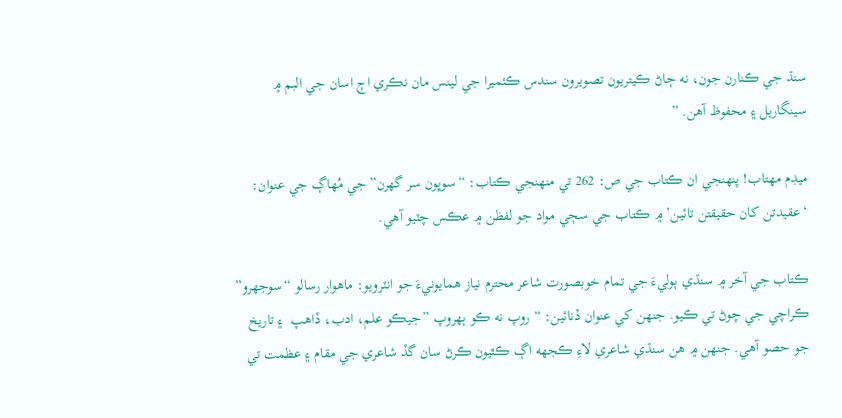سنڌ جي ڪنارن جون، نه ڄاڻ ڪيتريون تصويرون سندس ڪئميرا جي لينس مان نڪري اڄ اسان جي البم ۾ سينگاريل ۽ محفوظ آهن. ”

ميڊم مهتاب! پنهنجي ان ڪتاب جي ص: 262 تي منهنجي ڪتاب: “سوڀون سر گھرن” جي مُهاڳ جي عنوان: ‘عقيدتن کان حقيقتن تائين’ ۾ ڪتاب جي سڄي مواد جو لفظن ۾ عڪس چٽيو آهي.

ڪتاب جي آخر ۾ سنڌي ٻوليءَ جي تمام خوبصورت شاعر محترم نياز همايونيءَ جو انٽرويو: ماهوار رسالو “سوجھرو” ڪراچي جي چوڻ تي ڪيو. جنهن کي عنوان ڏنائين: “روپ نه ڪو ٻهروپ ”جيڪو علم، ادب، ڏاهپ  ۽ تاريخ جو حصو آهي. جنهن ۾ هن سنڌي شاعري لاءِ ڪجهه اڳ ڪٿيون ڪرڻ سان گڏ شاعري جي مقام ۽ عظمت تي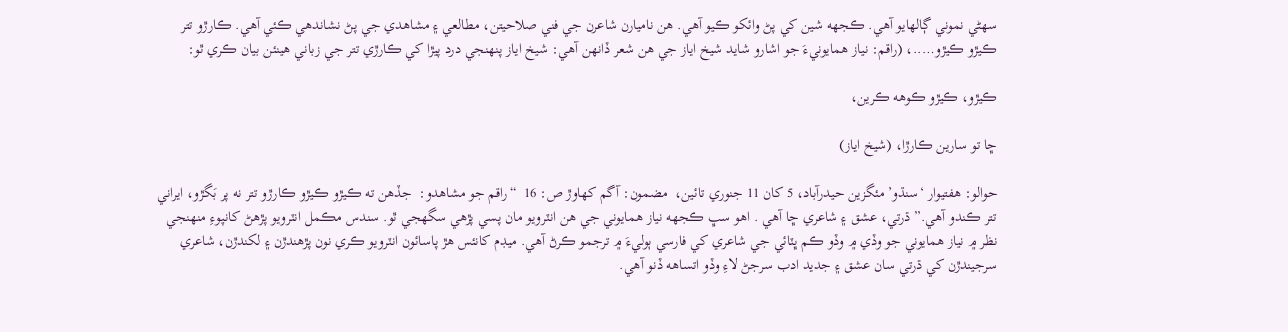سهڻي نموني ڳالهايو آهي. ڪجهه شين کي پڻ وائکو ڪيو آهي. هن ناميارن شاعرن جي فني صلاحيتن، مطالعي ۽ مشاهدي جي پڻ نشاندهي ڪئي آهي. ڪارڙو تتر ڪيڙو ڪيڙو…..، (راقم: نياز همايونيءَ جو اشارو شايد شيخ اياز جي هن شعر ڏانهن آهي: شيخ اياز پنهنجي درد پيڙا کي ڪارڙي تتر جي زباني هينئن بيان ڪري ٿو:

ڪيڙو، ڪيڙو ڪوهه ڪرين،

ڇا تو سارين ڪارڙا، (شيخ اياز)

حوالو: هفتيوار ‘سنڌو’ مئگزين حيدرآباد، 5 کان 11 جنوري تائين،  مضمون: آگم کهاوڙ ص: 16  “راقم جو مشاهدو:  جڏهن ته ڪيڙو ڪيڙو ڪارڙو تتر نه پر بَگڙو، ايراني تتر ڪندو آهي.” ڌرتي، عشق ۽ شاعري ڇا آهي . اهو سڀ ڪجھه نياز همايوني جي هن انٽرويو مان پسي پڙهي سگھجي ٿو. سندس مڪمل انٽرويو پڙهڻ کانپوءِ منهنجي نظر ۾ نياز همايوني جو وڏي ۾ وڏو ڪم ڀٽائي جي شاعري کي فارسي ٻوليءَ ۾ ترجمو ڪرڻ آهي. ميڊم کانئس هڙ پاسائون انٽرويو ڪري نون پڙهندڙن ۽ لکندڙن، شاعري سرجيندڙن کي ڌرتي سان عشق ۽ جديد ادب سرجڻ لاءِ وڏو اتساهه ڏنو آهي.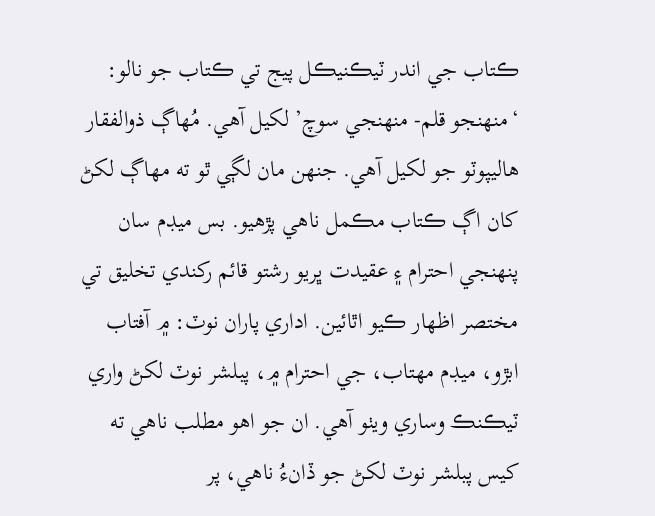ڪتاب جي اندر ٽيڪنيڪل پيج تي ڪتاب جو نالو: ‘منهنجو قلم- منهنجي سوچ’ لکيل آهي. مُهاڳ ذوالفقار هاليپوٽو جو لکيل آهي. جنهن مان لڳي ٿو ته مهاڳ لکڻ کان اڳ ڪتاب مڪمل ناهي پڙهيو. بس ميڊم سان پنهنجي احترام ۽ عقيدت ڀريو رشتو قائم رکندي تخليق تي مختصر اظهار ڪيو اٿائين. اداري پاران نوٽ: ۾ آفتاب ابڙو، ميڊم مهتاب، جي احترام ۾، پبلشر نوٽ لکڻ واري ٽيڪنڪ وساري ويٺو آهي. ان جو اهو مطلب ناهي ته کيس پبلشر نوٽ لکڻ جو ڏانءُ ناهي، پر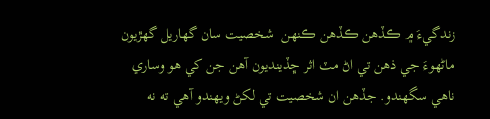زندگيءَ ۾ ڪڏهن ڪڏهن ڪنهن  شخصيت سان گهاريل گھڙيون ماڻهوءَ جي ذهن تي اڻ مٽ اثر ڇڏينديون آهن جن کي هو وساري ناهي سگھندو. جڏهن ان شخصيت تي لکڻ ويهندو آهي ته نه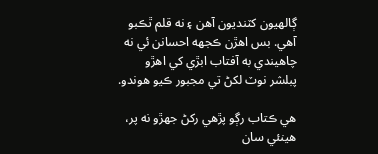ڳالهيون کٽنديون آهن ۽ نه قلم ٿڪبو آهي. بس اهڙن ڪجھه احسانن ئي نه چاهيندي به آفتاب ابڙي کي اهڙو پبلشر نوٽ لکڻ تي مجبور ڪيو هوندو.

هي ڪتاب رڳو پڙهي رکڻ جهڙو نه پر، هينئي سان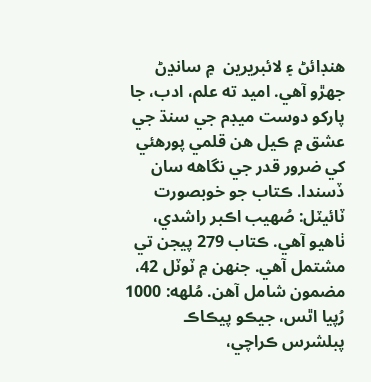هنڊائڻ ۽ لائبريرين  ۾ سانڍڻ جهڙو آهي. اميد ته علم، ادب، جا پارکو دوست ميڊم جي سنڌ جي عشق ۾ ڪيل هن قلمي پورهئي کي ضرور قدر جي نگاهه سان ڏسندا. ڪتاب جو خوبصورت ٽائيٽل: صُهيب اڪبر راشدي، ٺاهيو آهي. ڪتاب 279 پيجن تي مشتمل آهي. جنهن ۾ ٽوٽل 42، مضمون شامل آهن. مُلهه: 1000 رُپيا اٿس، جيڪو پيڪاڪ پبلشرس ڪراچي،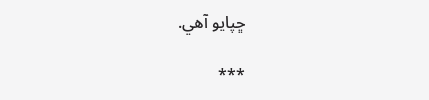ڇپايو آهي.

***